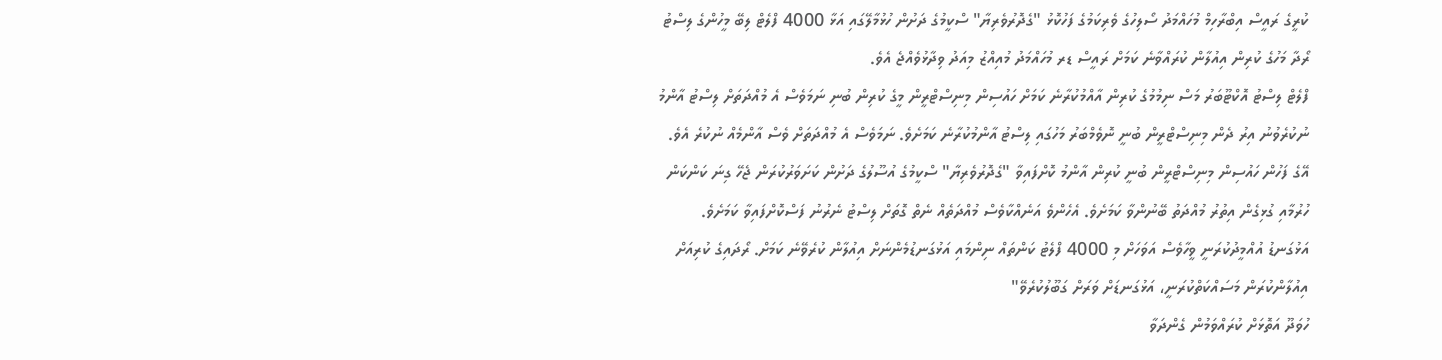ކުރީގެ ރައީސް އިބްރާހިމް މުހައްމަދު ސޯލިހުގެ ވެރިކަމުގެ ފަހުކޮޅު "ގެދޮރުވެރިޔާ" ސްކީމުގެ ދަށުން ހުޅުމާލޭގައި އަޅާ 4000 ފްލެޓް ލިބޭ މީހުންގެ ލިސްޓު ރޯދާ މަހުގެ ކުރިން އިއުލާން ކުރައްވާނެ ކަމަށް ރައީސް ޑރ މުހައްމަދު މުއިއްޒު މިއަދު ވިދާޅުވެއްޖެ އެވެ.
ފްލެޓް ލިސްޓު އޮކްޓޫބަރު މަސް ނިމުމުގެ ކުރިން އާއްމުކުރާނެ ކަމަށް ހައުސިން މިނިސްޓްރީން މީގެ ކުރިން ބުނި ނަމަވެސް އެ މުއްދަތަށް ލިސްޓު އާންމު ނުކުރެވުނު އިރު ދެން މިނިސްޓްރީން ބުނީ ނޮވެމްބަރު މަހުގައި ލިސްޓު އާންމުކުރާނެ ކަމަށެވެ. ނަމަވެސް އެ މުއްދަތަށް ވެސް އާންމެއް ނުކުރެ އެވެ.
އޭގެ ފަހުން ހައުސިން މިނިސްޓްރީން ބުނީ ކުރިން އާންމު ކޮށްފައިވާ "ގެދޮރުވެރިޔާ" ސްކީމުގެ އުސޫލުގެ ދަށުން ކަށަވަރުކުރަން ޖެހޭ ގިނަ ކަންކަން ހުރުމާއި ގުޅިގެން އިތުރު މުއްދަތު ބޭނުންވާ ކަމަށެވެ. އެހެންވެ އަނެއްކާވެސް މުއްދަތެއް ނެތް ގޮތަށް ލިސްޓު ނެރުނު ފަސްކޮށްފައިވާ ކަމަށެވެ.
އަޅުގަނޑު އުއްމީދުކުރަނީ ވީހާވެސް އަވަހަށް މި 4000 ފްލެޓު ކަންތައް ނިންމައި އަޅުގަނޑުމެންނަށް އިއުލާން ކުރެވޭނެ ކަމަށް. ރޯދައިގެ ކުރިއަށް އިއުލާންކުރަން މަސައްކަތްކުރަނީ، އަޅުގަނޑަށް ވަރަށް ގަބޫލުކުރެވޭ"
ހުވަދޫ އަތޮޅަށް ކުރައްވަމުން ގެންދަވާ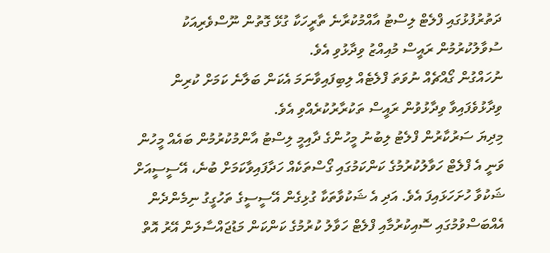ދަތުރުފުޅުގައި ފްލެޓް ލިސްޓު އާއްމުކުރާނެ ތާރީހަކާ ގުޅޭ ގޮތުން ނޫސްވެރިއަކު ސުވާލުކުރުމުން ރައީސް މުއިއްޒު ވިދާޅުވި އެވެ.
ނުހައްގުން ގޯއްޗެއް ނުވަތަ ފްލެޓެއް ލިބިފައިވާނަމަ އެކަން ބަލާނެ ކަމަށް ކުރިން ވިދާޅުވެފައިވާ ވިދާޅުވުން ރައީސް ތަކުރާރުކުރެއްވި އެވެ.
މިދިޔަ ސަރުކާރުން ފްލެޓު ލިބުނު މީހުންގެ ދާއިމީ ލިސްޓު އާންމުކުރުމުން ބައެއް މީހުން ވަނީ އެ ފްލެޓް ހަވާލުކުރުމުގެ ކަންކަމުގައި ގޯސްތަކެއް ހަދާފައިވާކަމަށް ބުނެ، އޭސީސީއަށް ޝަކުވާ ހުށަހަޅައިފަ އެވެ. އަދި އެ ޝަކުވާތަކާ ގުޅިގެން އޭސީސީގެ ތަހުގީގު ނިމެންދެން އެއްބަސްވުމުގައި ސޮއިކުރުމާއި ފްލެޓް ހަވާލު ކުރުމުގެ ކަންކަން މަޑުޖައްސާލަން އޭރު އޮތް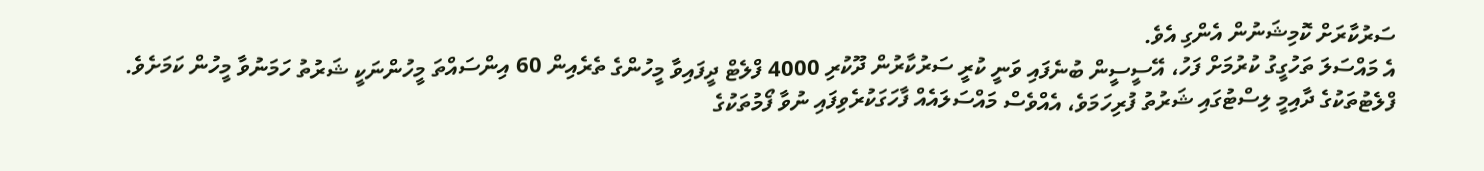ސަރުކާރަށް ކޮމިޝަނުން އެންގި އެވެ.
އެ މައްސަލަ ތަހުގީގު ކުރުމަށް ފަހު، އޭސީސީން ބުނެފައި ވަނީ ކުރީ ސަރުކާރުން ދޫކުރި 4000 ފްލެޓް ދީފައިވާ މީހުންގެ ތެރެއިން 60 އިންސައްތަ މީހުންނަކީ ޝަރުތު ހަމަނުވާ މީހުން ކަމަށެވެ. ފްލެޓުތަކުގެ ދާއިމީ ލިސްޓުގައި ޝަރުތު ފުރިހަމަވެ، އެއްވެސް މައްސަލައެއް ފާހަގަކުރެވިފައި ނުވާ ފޯމުތަކުގެ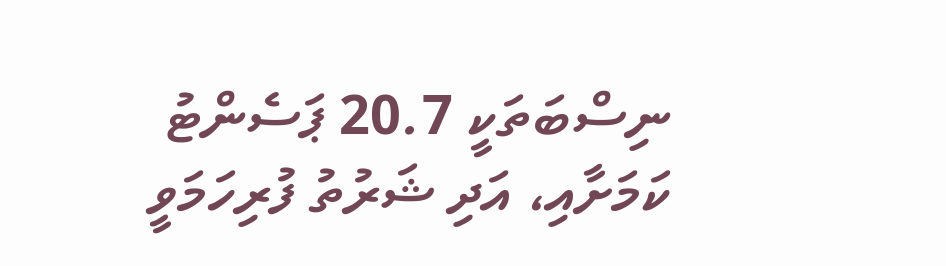ނިސްބަތަކީ 20.7 ޕަސެންޓު ކަމަށާއި، އަދި ޝަރުތު ފުރިހަމަވީ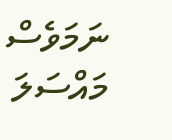ނަމަވެސް މައްސަލަ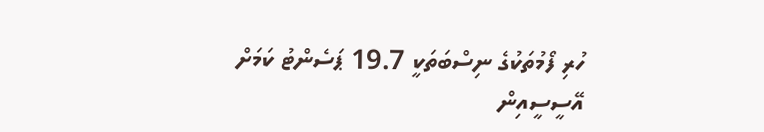ހުރި ފޯމުތަކުގެ ނިސްބަތަކީ 19.7 ޕަސެންޓު ކަމަށް އޭސީސީއިން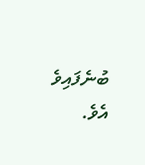ބުނެފައިވެ އެވެ.